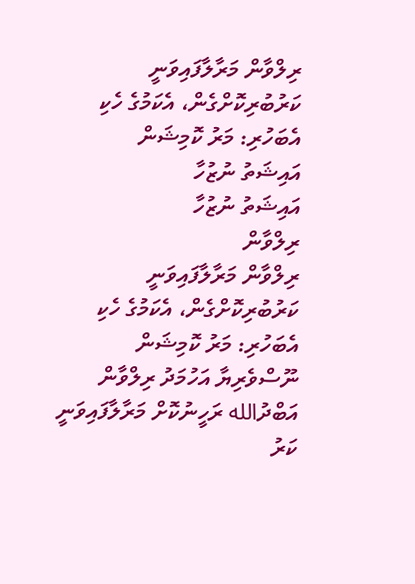ރިލްވާން މަރާލާފައިވަނީ ކަރުބުރިކޮށްގެން، އެކަމުގެ ހެކި އެބަހުރި: މަރު ކޮމިޝަން
އައިޝަތު ނުޒުހާ
އައިޝަތު ނުޒުހާ
ރިލްވާން
ރިލްވާން މަރާލާފައިވަނީ ކަރުބުރިކޮށްގެން، އެކަމުގެ ހެކި އެބަހުރި: މަރު ކޮމިޝަން
ނޫސްވެރިޔާ އަހުމަދު ރިލްވާން އަބްދުالله ރަހީނުކޮށް މަރާލާފައިވަނީ ކަރު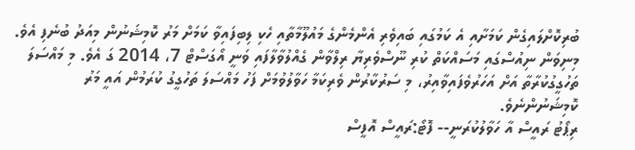ބުރިކޮށްލައިގެން ކަމަށާއި އެ ކަމުގައި ބައިވެރި އެންމެންގެ މައުލޫމާތާއި ހެކި ލިބިފައިވާ ކަމަށް މަރު ކޮމިޝަނުން މިއަދު ބުނެފި އެވެ.
މިނިވަން ނިއުސްގައި މަސައްކަތް ކުރި ނޫސްވެރިޔާ ރިލްވާން ގެއްލުވާލާފައި ވަނީ އޯގަސްޓް 7، 2014 ގަ އެވެ. މި މައްސަލަ ތަހުގީގުކުރާތާ އަށް އަހަރުވެފައިވާއިރު، މި ސަރުކާރުން ވެރިކަމާ ހަވާލުވުމަށް ފަހު މައްސަލަ ތަހުގީގު ކުރަމުން އައީ މަރު ކޮމިޝަނުންނެވެ.
ރިޕޯޓު ރައީސް އާ ހަވާލުކުރަނީ-- ފޮޓޯ:ރައީސް އޮފީސް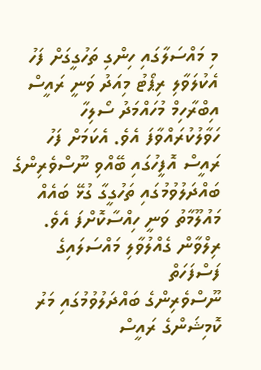މި މައްސަލާގައި ހިންގި ތަހުގީގަށް ފަހު އެކުލަވާލި ރިޕޯޓު މިއަދު ވަނީ ރައީސް އިބްރާހިމް މުހައްމަދު ސޯލިހާ ހަވާލުކުރައްވާފަ އެވެ. އެކަމަށް ފަހު ރައީސް އޮފީހުގައި ބޭއްވި ނޫސްވެރިންގެ ބައްދަލުވުމުގައި ތަހުގީގާ ގުޅޭ ބައެއް މައުލޫމާތު ވަނީ ހިއްސާކޮށްފަ އެވެ.
ރިލްވާން ގެއްލުވާލި މައްސަލައިގެ ފަސްފަހަތް
ނޫސްވެރިންގެ ބައްދަލުވުމުގައި މަރު ކޮމިޝަންގެ ރައީސް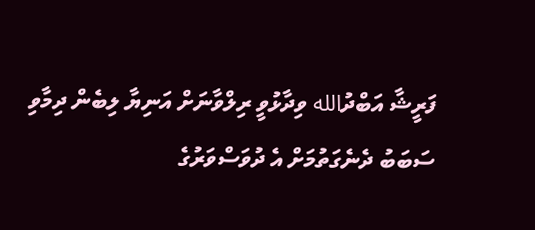ފަރީޝާ އަބްދުالله ވިދާޅުވީ ރިލްވާނަށް އަނިޔާ ލިބެން ދިމާވި ސަބަބު ދެނެގަތުމަށް އެ ދުވަސްވަރުގެ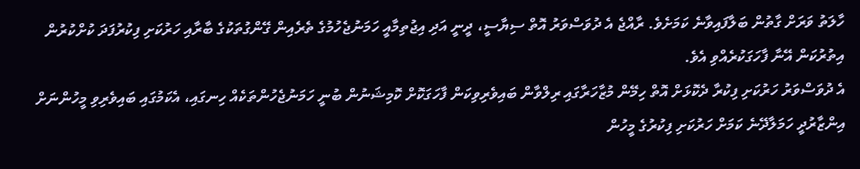ހާލަތު ވަރަށް ގާތުން ބަލާފައިވާނެ ކަމަށެވެ. ރާއްޖެ އެ ދުވަސްވަރު އޮތް ސިޔާސީ، ދީނީ އަދި އިޖުތިމާއީ ހަމަނުޖެހުމުގެ ތެރެއިން ގޭންގުތަކުގެ ބާރާއި ހަރުކަށި ފިކުރުފަދަ ކުށްކުރުން އިތުރުކަން އޭނާ ފާހަގަކުރެއްވި އެވެ.
އެ ދުވަސްވަރު ހަރުކަށި ފިކުރާ ދެކޮޅަށް އޮތް ހިމޭން މުޒާހަރާގައި ރިލްވާން ބައިވެރިވިކަން ފާހަގަކޮށް ކޮމިޝަނުން ބުނީ ހަމަނުޖެހުންތަކެއް ހިނގައި، އެކަމުގައި ބައިވެރިވި މީހުންނަށް އިންޒާރުދީ ހަމަލާދޭނެ ކަމަށް ހަރުކަށި ފިކުރުގެ މީހުން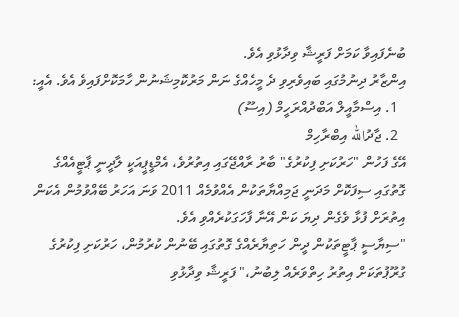ބުނެފައިވާ ކަމަށް ފަރީޝާ ވިދާޅުވި އެވެ.
އިންޒާރު ދިނުމުގައި ބައިވެރިވި ދެ މީހެއްގެ ނަން މަރުކޮމިޝަނުން ހާމަކޮށްފައިވެ އެވެ. އެއީ:
  1. އިސްމާއީލް އަބްދުއްރަހީމް (އިސޫ)
  2. ޖާދުالله އިބްރާހިމް
އޭގެ ފަހުން "ހަރުކަށި ފިކުރުގެ" ބާރު ރާއްޖޭގައި އިތުރުވެ، އެމްޑީޕީއަކީ ލާދީނީ ޕާޓީއެއްގެ ގޮތުގައި ސިފަކޮށް މަދަނީ ޖަމިއްޔާތަކުން އެއްވުމެއް 2011 ވަނަ އަހަރު ބޭއްވުމުން އެކަން އިތުރަށް ފުޅާ ވެގެން ދިޔަ ކަން އޭނާ ފާހަގަކުރެއްވި އެވެ.
"ސިޔާސީ ޕާޓީތަކުން ދީން ހަތިޔާރެއްގެ ގޮތުގައި ބޭނުން ކުރުމުން، ހަރުކަށި ފިކުރުގެ ގުރޫޕުތަކަށް އިތުރު ހިތްވަރެއް ލިބުނު،" ފަރީޝާ ވިދާޅުވި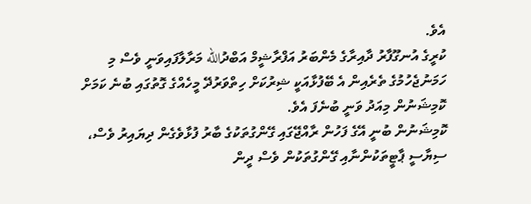އެވެ.
ކުރީގެ އުނގޫފާރު ދާއިރާގެ މެންބަރު އަފްރާޝީމް އަބްދުالله މަރާލާފައިވަނީ ވެސް މި ހަމަނުޖެހުމުގެ ތެރެއިން އެ ބޭފުޅާއަކީ ޝިރުކަށް ހިތްވަރުދޭ މީހެއްގެ ގޮތުގައި ބުނެ ކަމަށް ކޮމިޝަނުން މިއަދު ވަނީ ބުނެފަ އެވެ.
ކޮމިޝަނުން ބުނީ އޭގެ ފަހުން ރާއްޖޭގައި ގޭންގުތަކުގެ ބާރު ފުޅާވެގެން ދިޔައިރު ވެސް، ސިޔާސީ ޕާޓީތަކުންނާއި ގޭންގުތަކުން ވެސް ދީން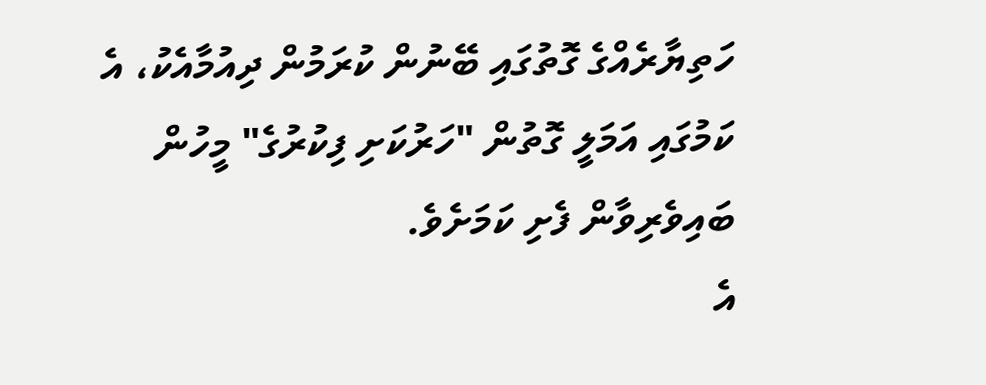ހަތިޔާރެއްގެ ގޮތުގައި ބޭނުން ކުރަމުން ދިއުމާއެކު، އެ ކަމުގައި އަމަލީ ގޮތުން "ހަރުކަށި ފިކުރުގެ" މީހުން ބައިވެރިވާން ފެށި ކަމަށެވެ.
އެ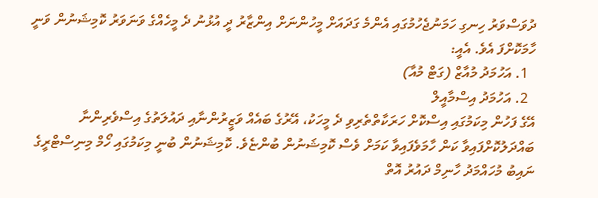ދުވަސްވަރު ހިނގި ހަމަނުޖެހުމުގައި އެންމެ ގަދައަށް މީހުންނަށް އިންޒާރު ދީ އުޅުނު ދެ މީހެއްގެ ވަނަވަރު ކޮމިޝަނުން ވަނީ ހާމަކޮށްފަ އެވެ. އެއީ:
  1. އަހުމަދު މުއާޒް (ގަޓް މުއާ)
  2. އަހުމަދު އިސްމާއީލް
އޭގެ ފަހުން މިކަމުގައި އިސްކޮށް ހަރަކާތްތެރިވި ދެ މީހަކު، އޭރުގެ ބައެއް ވަޒީރުންނާއި ދައުލަތުގެ އިސްވެރިންނާ ބައްދަލުކޮށްފައިވާ ކަން ހާމަވެފައިވާ ކަމަށް ވެސް ކޮމިޝަނުން ބުންޏެވެ. ކޮމިޝަނުން ބުނީ މިކަމުގައި ހޯމް މިނިސްޓްރީގެ ނައިބު މުހައްމަދު ހާނިމް ދައުރު އޮތް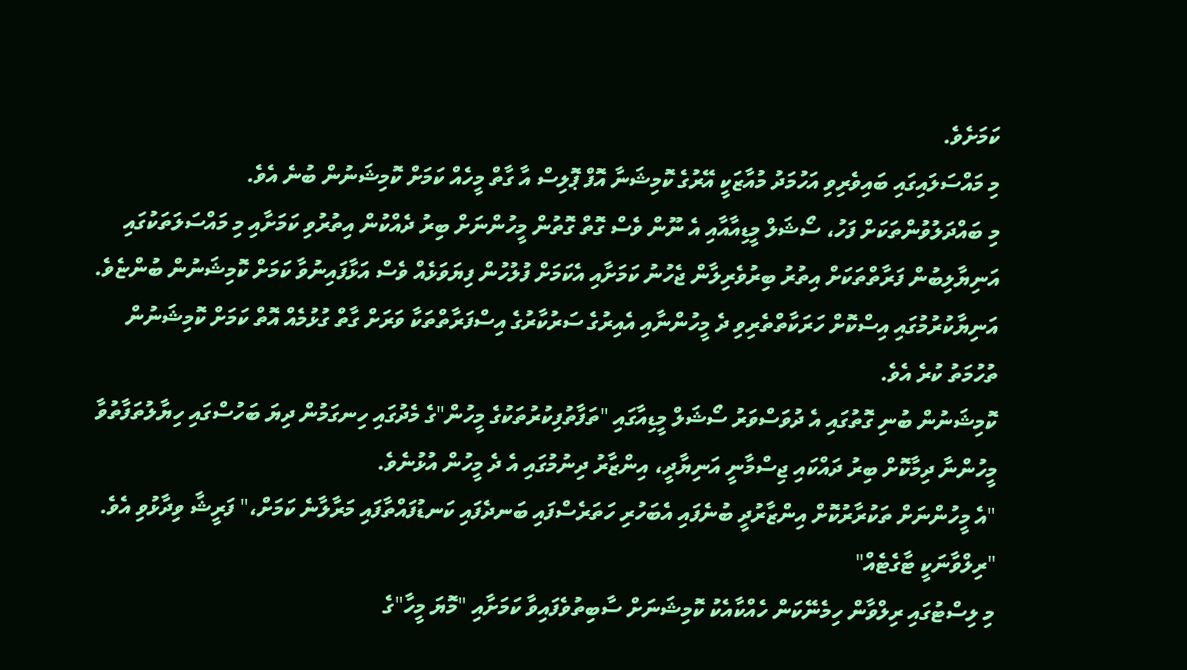ކަމަށެވެ.
މި މައްސަލައިގައި ބައިވެރިވި އަހުމަދު މުއާޒަކީ އޭރުގެ ކޮމިޝަނާ އޮފް ޕޮލިސް އާ ގާތް މީހެއް ކަމަށް ކޮމިޝަނުން ބުނެ އެވެ.
މި ބައްދަލުވުންތަކަށް ފަހު، ސޯޝަލް މީޑިއާއާއި އެ ނޫން ވެސް ގޮތް ގޮތުން މީހުންނަށް ބިރު ދެއްކުން އިތުރުވި ކަމަށާއި މި މައްސަލަތަކުގައި އަނިޔާލިބުން ފަރާތްތަކަށް އިތުރު ބިރުވެރިލާން ޖެހުނު ކަމަށާއި އެކަމަށް ފުލުހުން ފިޔަވަޅެއް ވެސް އަޅާފައިނުވާ ކަމަށް ކޮމިޝަނުން ބުންޏެވެ.
އަނިޔާކުރުމުގައި އިސްކޮށް ހަރަކާތްތެރިވި ދެ މީހުންނާއި އެއިރުގެ ސަރުކާރުގެ އިސްފަރާތްތަކާ ވަރަށް ގާތް ގުޅުމެއް އޮތް ކަމަށް ކޮމިޝަނުން ތުހުމަތު ކުރެ އެވެ.
ކޮމިޝަނުން ބުނި ގޮތުގައި އެ ދުވަސްވަރު ސޯޝަލް މީޑިއާގައި "ތަފާތުފިކުރުތަކުގެ މީހުން"ގެ މެދުގައި ހިނގަމުން ދިޔަ ބަހުސްގައި ހިޔާލުތަފާތުވާ މީހުންނާ ދިމާކޮށް ބިރު ދައްކައި ޖިސްމާނީ އަނިޔާދީ، އިންޒާރު ދިނުމުގައި އެ ދެ މީހުން އުޅުނެވެ.
"އެ މީހުންނަށް ތަކުރާރުކޮށް އިންޒާރުދީ ބުނެފައި އެބަހުރި ހަތަރެސްފައި ބަނދެފައި ކަނޑުފައްތާފައި މަރާލާނެ ކަމަށް،" ފަރީޝާ ވިދާޅުވި އެވެ.
"ރިލްވާނަކީ ޓާގެޓެއް"
މި ލިސްޓުގައި ރިލްވާން ހިމެނޭކަން ހެއްކާއެކު ކޮމިޝަނަށް ސާބިތުވެފައިވާ ކަމަށާއި "މޮޔަ މީހާ"ގެ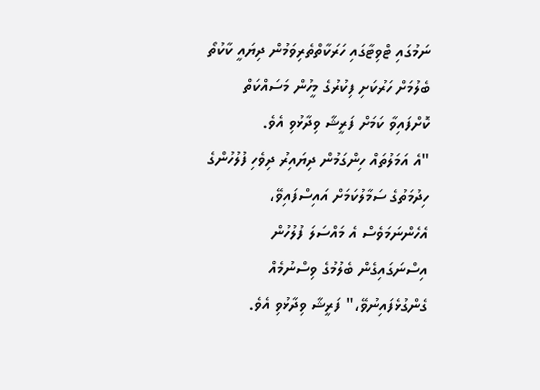ނަމުގައި ޓްވިޓާގައި ހަރަކާތްތެރިވަމުން ދިޔައީ ކާކުތޯ ބެލުމަށް ހަރުކަށި ފިކުރުގެ މީހުން މަސައްކަތް ކޮށްފައިވާ ކަމަށް ފަރީޝާ ވިދާޅުވި އެވެ.
"އެ އަމަލުތައް ހިންގަމުން ދިޔައިރު ދިވެހި ފުލުހުންގެ ހިދުމަތުގެ ސަމާލުކަމަށް އައިސްފައިވޭ، އެހެންނަމަވެސް އެ މައްސަލަ ފުލުހުން އިސްނަގައިގެން ބެލުމުގެ ވިސްނުމެއް ގެންގުޅެފައިނުވޭ،" ފަރީޝާ ވިދާޅުވި އެވެ.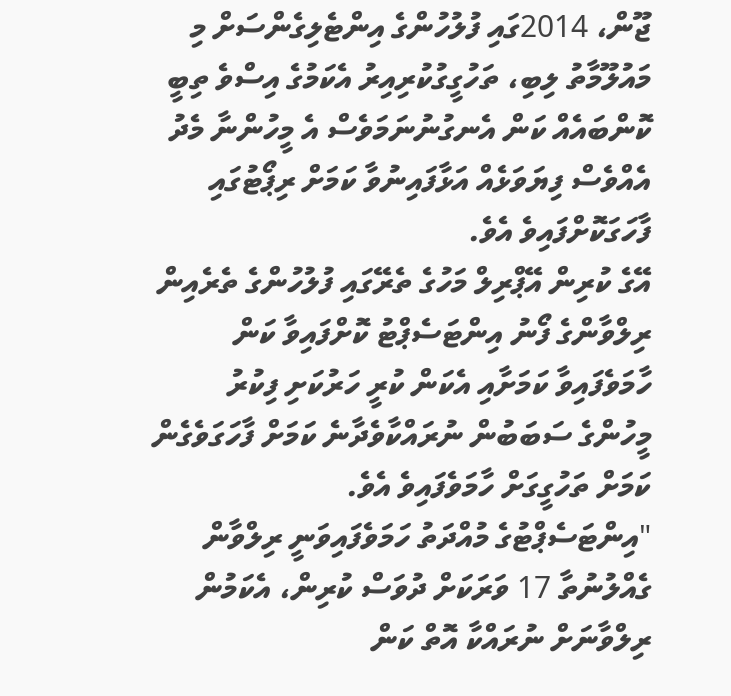ޖޫން، 2014ގައި ފުލުހުންގެ އިންޓެލިގެންސަށް މި މައުލޫމާތު ލިބި، ތަހުގީގުކުރިއިރު އެކަމުގެ އިސްވެ ތިބީ ކޮންބައެއް ކަން އެނގުނުނަމަވެސް އެ މީހުންނާ މެދު އެއްވެސް ފިޔަވަޅެއް އަޅާފައިނުވާ ކަމަށް ރިޕޯޓުގައި ފާހަގަކޮށްފައިވެ އެވެ.
އޭގެ ކުރިން އޭޕްރިލް މަހުގެ ތެރޭގައި ފުލުހުންގެ ތެރެއިން ރިލްވާންގެ ފޯނު އިންޓަސެޕްޓު ކޮށްފައިވާ ކަން ހާމަވެފައިވާ ކަމަށާއި އެކަން ކުރީ ހަރުކަށި ފިކުރު މީހުންގެ ސަބަބުން ނުރައްކާވެދާނެ ކަމަށް ފާހަގަވެގެން ކަމަށް ތަހުގީގަށް ހާމަވެފައިވެ އެވެ.
"އިންޓަސެޕްޓުގެ މުއްދަތު ހަމަވެފައިވަނީ ރިލްވާން ގެއްލުނުތާ 17 ވަރަކަށް ދުވަސް ކުރިން، އެކަމުން ރިލްވާނަށް ނުރައްކާ އޮތް ކަން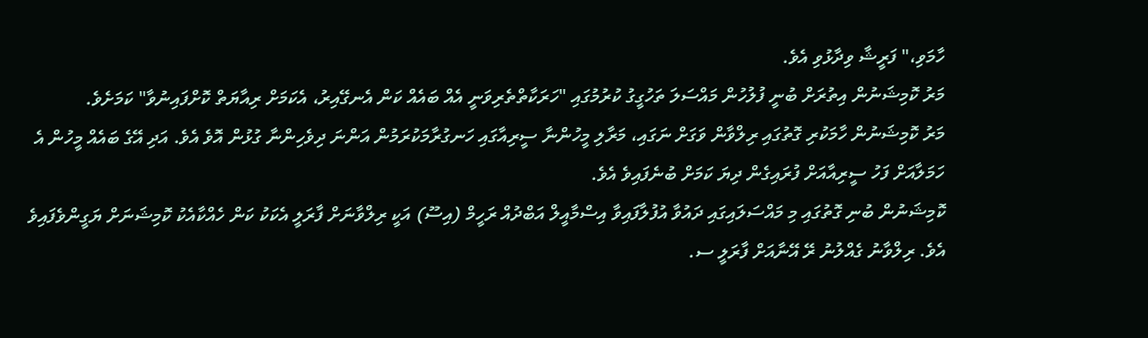ހާމަވި،" ފަރީޝާ ވިދާޅުވި އެވެ.
މަރު ކޮމިޝަނުން އިތުރަށް ބުނީ ފުލުހުން މައްސަލަ ތަހުގީގު ކުރުމުގައި "ހަރަކާތްތެރިވަނީ އެއް ބައެއް ކަން އެނގޭއިރު، އެކަމަށް ރިއާޔަތް ކޮށްފައިނުވާ" ކަމަށެވެ.
މަރު ކޮމިޝަނުން ހާމަކުރި ގޮތުގައި ރިލްވާން ވަގަށް ނަގައި، މަރާލި މީހުންނާ ސީރިއާގައި ހަނގުރާމަކުރަމުން އަންނަ ދިވެހިންނާ ގުޅުން އޮވެ އެވެ. އަދި އޭގެ ބައެއް މީހުން އެ ހަމަލާއަށް ފަހު ސީރިއާއަށް ފުރައިގެން ދިޔަ ކަމަށް ބުނެފައިވެ އެވެ.
ކޮމިޝަނުން ބުނި ގޮތުގައި މި މައްސަލައިގައި ދައުވާ އުފުލާފައިވާ އިސްމާއީލް އަބްދުއް ރަހީމް (އިސޫ) އަކީ ރިލްވާނަށް ފާރަލީ އެކަކު ކަން ހެއްކާއެކު ކޮމިޝަނަށް ޔަގީންވެފައިވެ އެވެ. ރިލްވާނު ގެއްލުނު ރޭ އޭނާއަށް ފާރަލީ ސ.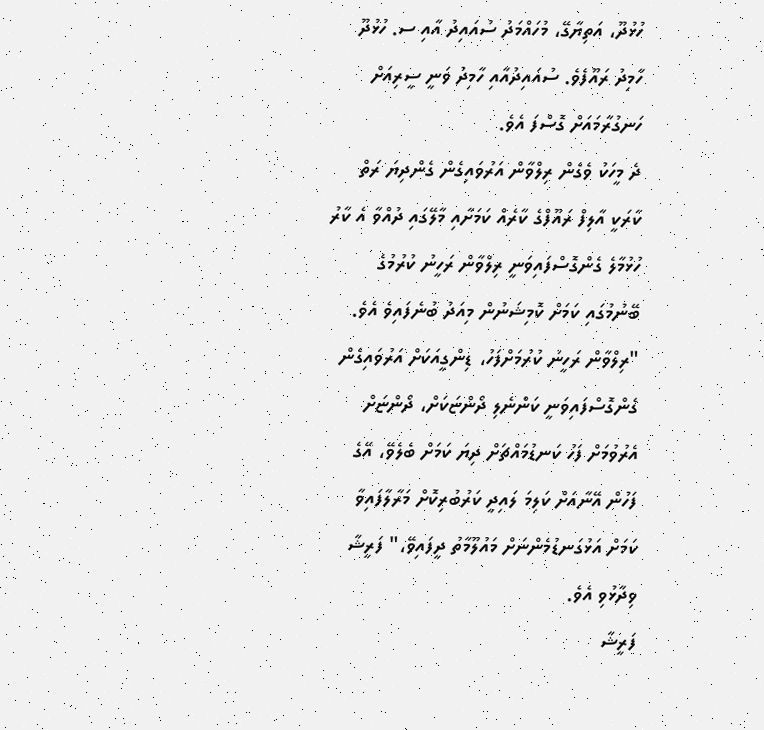ހުޅުދޫ، އަތިޔާގޭ، މުހައްމަދު ސުއައިދު އާއި ސ. ހުޅުދޫ ހާމިދު ރައޫފެވެ. ސުއައިދުއާއި ހާމިދު ވަނީ ސީރިއަށް ހަނގުރާމައަށް ގޮސްފަ އެވެ.
ދެ މީހަކު ވެގެން ރިލްވާން އަރުވައިގެން ގެންދިޔަ ރަތް ކާރަކީ އާލިފް ރައޫފްގެ ކާރެއް ކަމަށާއި މާލޭގައި ދުއްވާ އެ ކާރު ހުޅުމާލެ ގެންގޮސްފައިވަނީ ރިލްވާން ރަހީނު ކުރުމުގެ ބޭނުމުގައި ކަމަށް ކޮމިޝަނުން މިއަދު ބުނެފައިވެ އެވެ.
"ރިލްވާން ރަހީނު ކުރުމަށްފަހު، ޑިންގީއަކަށް އަރުވައިގެން ގެންގޮސްފައިވަނީ ކަންނެލި ދޯންޏަކަށް، ދޯންޏަށް އެރުވުމަށް ފަހު ކަނޑުމައްޗަށް ދިޔަ ކަމަށް ބެލެވޭ، އޭގެ ފަހުން އޭނާއަށް ކަލިމަ ލައިދީ ކަރުބުރިކޮށް މަރާލާފައިވާ ކަމަށް އަޅުގަނޑުމެންނަށް މައުލޫމާތު ދީފައިވޭ،" ފަރީޝާ ވިދާޅުވި އެވެ.
ފަރީޝާ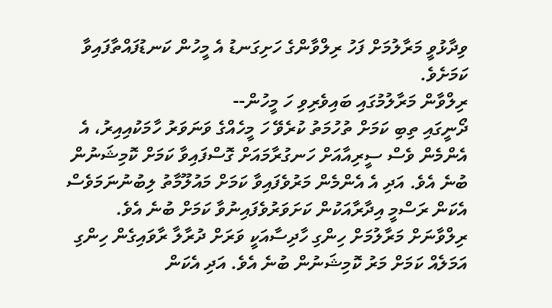ވިދާޅުވީ މަރާލުމަށް ފަހު ރިލްވާންގެ ހަށިގަނޑު އެ މީހުން ކަނޑުފައްތާފައިވާ ކަމަށެވެ.
ރިލްވާން މަރާލުމުގައި ބައިވެރިވި ހަ މީހުން--
ދޯނީގައި ތިބި ކަމަށް ތުހުމަތު ކުރެވޭ ހަ މީހެއްގެ ވަނަވަރު ހާމަކުއިއިރު، އެ އެންމެން ވެސް ސީރިއާއަށް ހަނގުރާމައަށް ގޮސްފައިވާ ކަމަށް ކޮމިޝަނުން ބުނެ އެވެ. އަދި އެ އެންމެން މަރުވެފައިވާ ކަމަށް މައުލޫމާތު ލިބުނުނަމަވެސް އެކަން ރަސްމީ އިދާރާއަކުން ކަށަވަރުވެފައިނުވާ ކަމަށް ބުނެ އެވެ.
ރިލްވާނަށް މަރާލުމަށް ހިންގި ހާދިސާއަކީ ވަރަށް ދުރާލާ ރާވައިގެން ހިންގި އަމަލެއް ކަމަށް މަރު ކޮމިޝަނުން ބުނެ އެވެ. އަދި އެކަން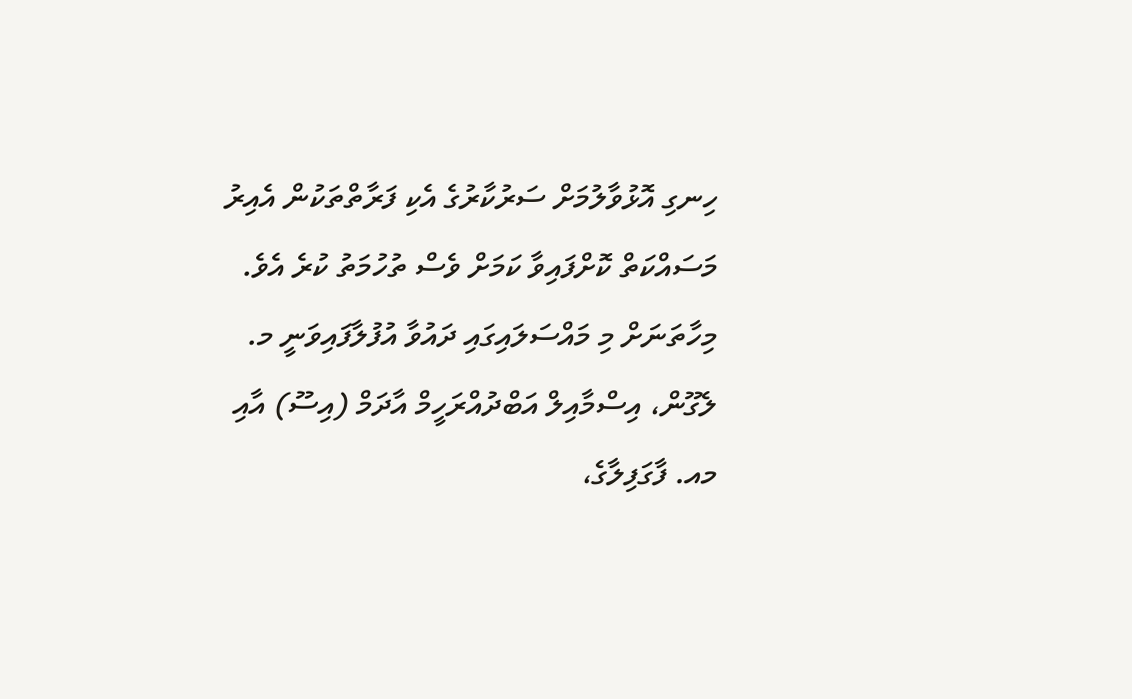ހިނގި އޮޅުވާލުމަށް ސަރުކާރުގެ އެކި ފަރާތްތަކުން އެއިރު މަސައްކަތް ކޮށްފައިވާ ކަމަށް ވެސް ތުހުމަތު ކުރެ އެވެ.
މިހާތަނަށް މި މައްސަލައިގައި ދައުވާ އުފުލާފައިވަނީ މ. ލެގޫން، އިސްމާއިލް އަބްދުއްރަހީމް އާދަމް (އިސޫ) އާއި މއ. ފާގަފިލާގެ،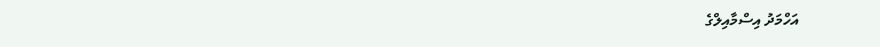އަހްމަދު އިސްމާއިލްގެ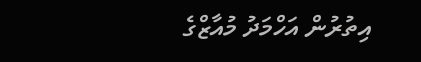އިތުރުން އަހްމަދު މުއާޒްގެ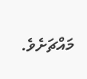މައްޗަށެވެ.